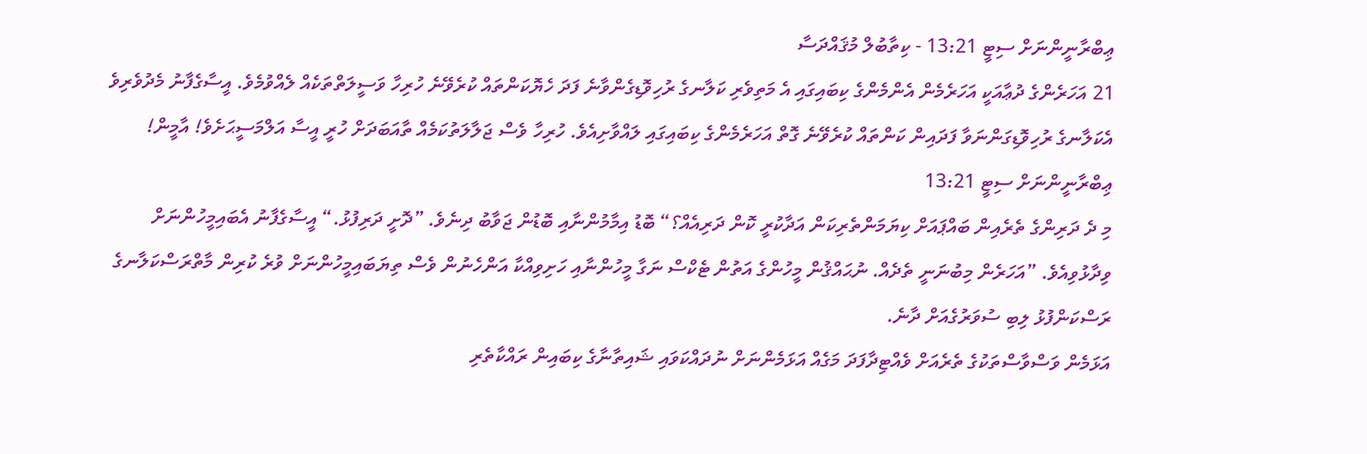ޢިބްރާނީންނަށް ސިޓީ 13:21 - ކިތާބުލް މުޤައްދަސާ
21 އަހަރެންގެ ދުޢާއަކީ އަހަރެމެން އެންމެންގެ ކިބައިގައި އެ މަތިވެރި ކަލާނގެ ރުހިވޮޑިގެންވާނެ ފަދަ ހެޔޮކަންތައް ކުރެވޭނެ ހުރިހާ ވަސީލަތްތަކެއް ލެއްވުމެވެ. އީސާގެފާނު މެދުވެރިވެ އެކަލާނގެ ރުހިވޮޑިގަންނަވާ ފަދައިން ކަންތައް ކުރެވޭނެ ގޮތް އަހަރެމެންގެ ކިބައިގައި ލައްވާށިއެވެ. ހުރިހާ ވެސް ޖަލާލަތުކަމެއް ތާއަބަދަށް ހުރީ އީސާ އަލްމަސީޙަށެވެ! އާމީން!
ޢިބްރާނީންނަށް ސިޓީ 13:21
މި ދެ ދަރިންގެ ތެރެއިން ބައްޕައަށް ކިޔަމަންތެރިކަން އަދާކުރީ ކޮން ދަރިއެއް؟“ ބޮޑު އިމާމުންނާއި ބޮޑުން ޖަވާބު ދިނެވެ. ”ދޮށީ ދަރިފުޅު.“ އީސާގެފާނު އެބައިމީހުންނަށް ވިދާޅުވިއެވެ. ”އަހަރެން މިބުނަނީ ތެދެއް. ނުޙައްޤުން މީހުންގެ އަތުން ޓެކްސް ނަގާ މީހުންނާއި ހަށިވިއްކާ އަންހެނުން ވެސް ތިޔަބައިމީހުންނަށް ވުރެ ކުރިން މާތްރަސްކަލާނގެ ރަސްކަންފުޅު ލިބި ސުވަރުގެއަށް ދާނެ.
އަޅަމެން ވަސްވާސްތަކުގެ ތެރެއަށް ވެއްޓިދާފަދަ މަގެއް އަޅަމެންނަށް ނުދައްކަވައި ޝައިތާނާގެ ކިބައިން ރައްކާތެރި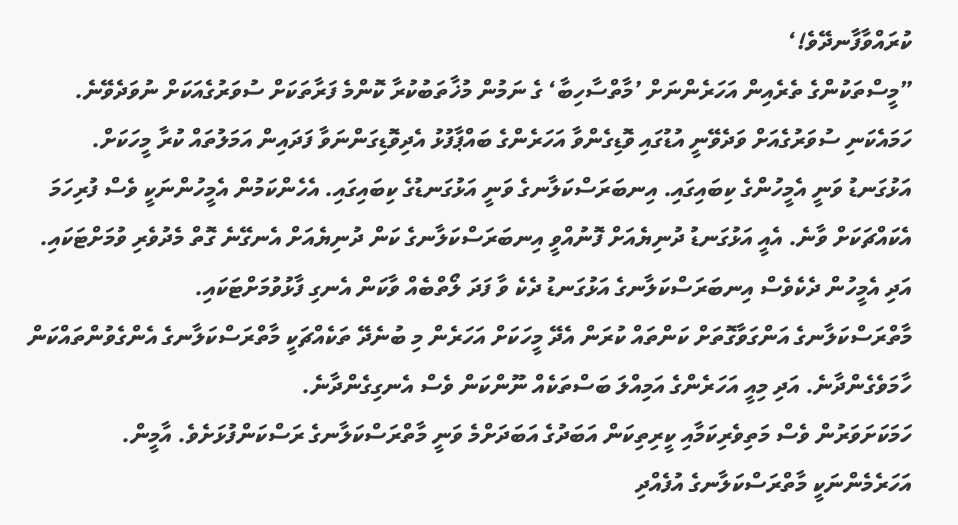ކުރައްވާފާނދޭވެ!‘
”މީސްތަކުންގެ ތެރެއިން އަހަރެންނަށް ’މާތްސާހިބާ‘ ގެ ނަމުން މުޚާތަބުކުރާ ކޮންމެ ފަރާތަކަށް ސުވަރުގެއަކަށް ނުވަދެވޭނެ. ހަމައެކަނި ސުވަރުގެއަށް ވަދެވޭނީ އުޑުގައި ވޮޑިގެންވާ އަހަރެންގެ ބައްޕާފުޅު އެދިވޮޑިގަންނަވާ ފަދައިން އަމަލުތައް ކުރާ މީހަކަށް.
އަޅުގަނޑު ވަނީ އެމީހުންގެ ކިބައިގައި. އިނބަރަސްކަލާނގެ ވަނީ އަޅުގަނޑުގެ ކިބައިގައި. އެހެންކަމުން އެމީހުންނަކީ ވެސް ފުރިހަމަ އެކައްޗަކަށް ވާނެ. އެއީ އަޅުގަނޑު ދުނިޔެއަށް ފޮނުއްވީ އިނބަރަސްކަލާނގެ ކަން ދުނިޔެއަށް އެނގޭނެ ގޮތް މެދުވެރި ވުމަށްޓަކައި. އަދި އެމީހުން ދެކެވެސް އިނބަރަސްކަލާނގެ އަޅުގަނޑު ދެކެ ވާ ފަދަ ލޯތްބެއް ވާކަން އެނގި ފާޅުވުމަށްޓަކައި.
މާތްރަސްކަލާނގެ އަންގަވާގޮތަށް ކަންތައް ކުރަން އެދޭ މީހަކަށް އަހަރެން މި ބުނެދޭ ތަކެއްޗަކީ މާތްރަސްކަލާނގެ އެންގެވުންތައްކަން ހާމަވެގެންދާނެ. އަދި މިއީ އަހަރެންގެ އަމިއްލަ ބަސްތަކެއް ނޫންކަން ވެސް އެނގިގެންދާނެ.
ހަމަކަށަވަރުން ވެސް މަތިވެރިކަމާއި ކީރިތިކަން އަބަދުގެ އަބަދަށްމެ ވަނީ މާތްރަސްކަލާނގެ ރަސްކަންފުޅަށެވެ. އާމީން.
އަހަރެމެންނަކީ މާތްރަސްކަލާނގެ އުފެއްދި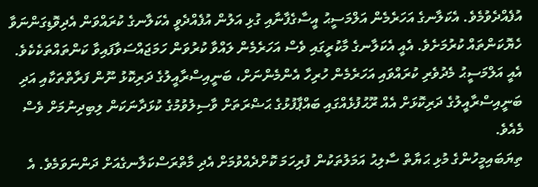އުފެއްދެވުމެވެ. އެކަލާނގެ އަހަރެމެން އަލްމަސީޙު އީސާގެފާނާއި ގުޅި އަލުން އުފެއްދެވީ އެކަލާނގެ ކުރައްވަން އެދިވޮޑިގަންނަވާ ހެޔޮކަންތައް ކުރުމަށެވެ. އެއީ އެކަލާނގެ މާކުރީގައި ވެސް އަހަރެމެން ލައްވާ ކުރުވަން ހަމަޖައްސަވާފައިވާ ކަންތައްތަކެކެވެ.
އެއީ އަލްމަސީޙު މެދުވެރި ކުރައްވައި އަހަރެމެން ހުރިހާ އެންމެންނަށް، ބަނީއިސްރާއީލުގެ ދަރިކޮޅު ނޫން ފަރާތްތަކާއި އަދި ބަނީއިސްރާއީލުގެ ދަރިކޮޅަށް އެއް ރޫޙުފުޅެއްގައި ބައްޕާފުޅުގެ ޙަޟްރަތަށް ވާސިލުވުމުގެ ކުޅަދާނަކަން ލިބިދިނުމަށް ވެސް މެއެވެ.
ތިޔަބައިމީހުންގެ މުޅި ޙަޔާތް ސާލިޙު އަމަލުތަކުން ފުރިހަމަ ކޮށްދެއްވުމަށް އެދި މާތްރަސްކަލާނގެއަށް ދަންނަވަމެވެ. އެ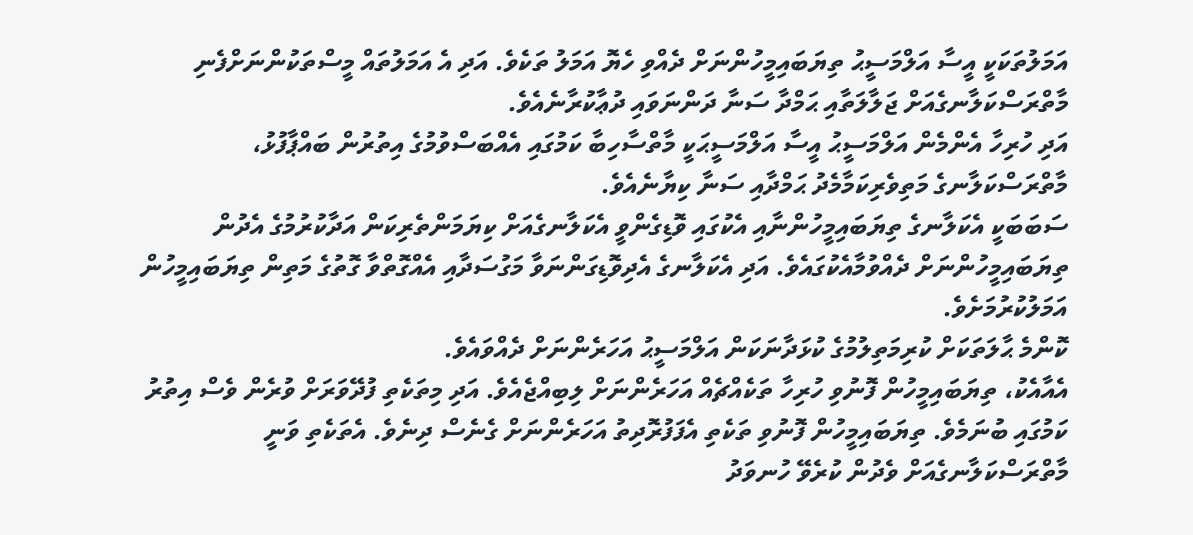އަމަލުތަކަކީ އީސާ އަލްމަސީޙު ތިޔަބައިމީހުންނަށް ދެއްވި ހެޔޮ އަމަލު ތަކެވެ. އަދި އެ އަމަލުތައް މީސްތަކުންނަށްފެނި މާތްރަސްކަލާނގެއަށް ޖަލާލަތާއި ޙަމްދާ ސަނާ ދަންނަވައި ދުޢާކުރާނެއެވެ.
އަދި ހުރިހާ އެންމެން އަލްމަސީޙު އީސާ އަލްމަސީޙަކީ މާތްސާހިބާ ކަމުގައި އެއްބަސްވުމުގެ އިތުރުން ބައްޕާފުޅު، މާތްރަސްކަލާނގެ މަތިވެރިކަމާމެދު ޙަމްދާއި ސަނާ ކިޔާނެއެވެ.
ސަބަބަކީ އެކަލާނގެ ތިޔަބައިމީހުންނާއި އެކުގައި ވޮޑިގެންވީ އެކަލާނގެއަށް ކިޔަމަންތެރިކަން އަދާކުރުމުގެ އެދުން ތިޔަބައިމީހުންނަށް ދެއްވުމާއެކުގައެވެ. އަދި އެކަލާނގެ އެދިވޮޑިގަންނަވާ މަގުސަދާއި އެއްގޮތްވާ ގޮތުގެ މަތިން ތިޔަބައިމީހުން އަމަލުކުރުމަށެވެ.
ކޮންމެ ޙާލަތަކަށް ކުރިމަތިލުމުގެ ކުޅަދާނަކަން އަލްމަސީޙު އަހަރެންނަށް ދެއްވައެވެ.
އެއާއެކު، ތިޔަބައިމީހުން ފޮނުވި ހުރިހާ ތަކެއްޗެއް އަހަރެންނަށް ލިބިއްޖެއެވެ. އަދި މިތަކެތި ފުދޭވަރަށް ވުރެން ވެސް އިތުރު ކަމުގައި ބުނަމެވެ. ތިޔަބައިމީހުން ފޮނުވި ތަކެތި އެފަފުރޮދިތު އަހަރެންނަށް ގެނެސް ދިނެވެ. އެތަކެތި ވަނީ މާތްރަސްކަލާނގެއަށް ވެދުން ކުރެވޭ ހުނވަދު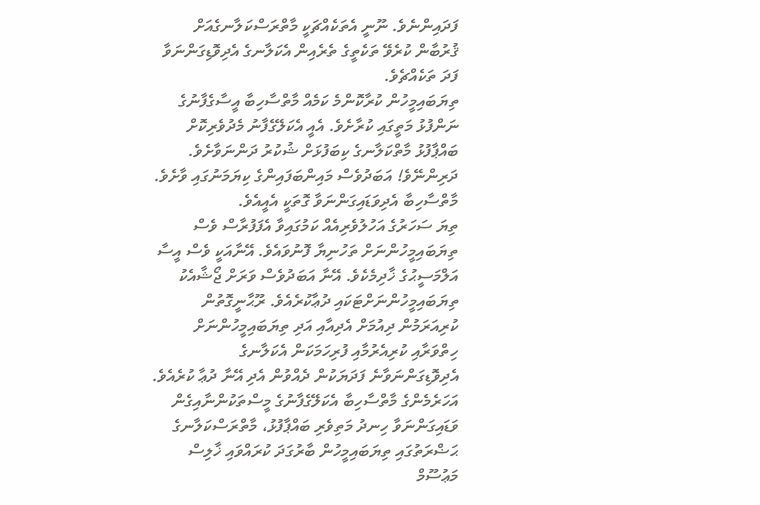ފަދައިންނެވެ. ނޫނީ އެތަކެއްޗަކީ މާތްރަސްކަލާނގެއަށް ޤުރުބާން ކުރެވޭ ތަކެތީގެ ތެރެއިން އެކަލާނގެ އެދިވޮޑިގަންނަވާ ފަދަ ތަކެއްޗެވެ.
ތިޔަބައިމީހުން ކުރާކޮންމެ ކަމެއް މާތްސާހިބާ އީސާގެފާނުގެ ނަންފުޅު މަތީގައި ކުރާށެވެ. އެއީ އެކަލޭގެފާނު މެދުވެރިކޮށް ބައްޕާފުޅު މާތްކަލާނގެ ކިބަފުޅަށް ޝުކުރު ދަންނަވާށެވެ.
ދަރިންނޭވެ! އަބަދުވެސް މައިންބަފައިންގެ ކިޔަމަނުގައި ވާށެވެ. މާތްސާހިބާ އެދިވަޑައިގަންނަވާ ގޮތަކީ އެއީއެވެ.
ތިޔަ ސަހަރުގެ އަހުލުވެރިއެއް ކަމުގައިވާ އެފަފުރާސް ވެސް ތިޔަބައިމީހުންނަށް ތަހުނިޔާ ފޮނުވައެވެ. އޭނާއަކީ ވެސް އީސާ އަލްމަސީޙުގެ ޚާދިމެކެވެ. އޭނާ އަބަދުވެސް ވަރަށް ޖޯޝާއެކު ތިޔަބައިމީހުންނަށްޓަކައި ދުޢާކުރެއެވެ. ރޫޙާނީގޮތުން ކުރިއަރަމުން ދިއުމަށް އެދިއާއި އަދި ތިޔަބައިމީހުންނަށް ހިތްވަރާއި ކުރިއެރުމާއި ފުރިހަމަކަން އެކަލާނގެ އެދިވޮޑިގަންނަވާނެ ފަދަޔަކުން ދެއްވުން އެދި އޭނާ ދުޢާ ކުރެއެވެ.
އަހަރެމެންގެ މާތްސާހިބާ އެކަލޭގެފާނުގެ މީސްތަކުންނާއިގެން ވަޑައިގަންނަވާ ހިނދު މަތިވެރި ބައްޕާފުޅު، މާތްރަސްކަލާނގެ ޙަޟްރަތުގައި ތިޔަބައިމީހުން ބާރުގަދަ ކުރައްވައި ޚާލިސް މަޢުސޫމް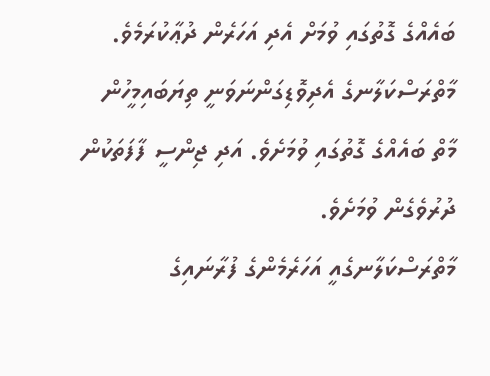ބައެއްގެ ގޮތުގައި ވުމަށް އެދި އަހަރެން ދުޢާކުރަމެވެ.
މާތްރަސްކަލާނގެ އެދިވޮޑިގަންނަވަނީ ތިޔަބައިމީހުން މާތް ބައެއްގެ ގޮތުގައި ވުމަށެވެ. އަދި ޖިންސީ ފާފަތަކުން ދުރުވެގެން ވުމަށެވެ.
މާތްރަސްކަލާނގެއީ އަހަރެމެންގެ ފުރާނައިގެ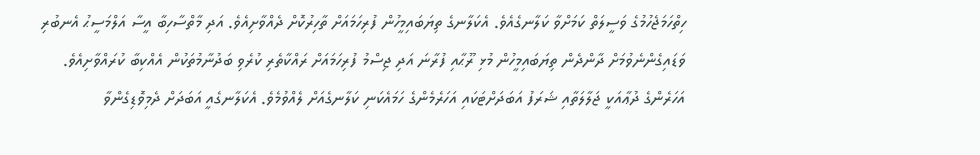ހިތްހަމަޖެހުމުގެ ވަސީލަތް ކަމަށްވާ ކަލާނގެއެވެ. އެކަލާނގެ ތިޔަބައިމީހުން ފުރިހަމައަށް ތާހިރުކޮށް ދެއްވާށިއެވެ. އަދި މާތްސާހިބާ އީސާ އަލްމަސީޙު އެނބުރި ވަޑައިގެންނެވުމަށް ދާންދެން ތިޔަބައިމީހުން މުޅި ރޫޙާއި ފުރާނަ އަދި ޖިސްމު ފުރިހަމައަށް ރައްކާތެރި ކުރެވި ބަދުނާމުތަކުން އެއްކިބާ ކުރައްވާށިއެވެ.
އަހަރެންގެ ދުޢާއަކީ ޖަލާލަތާއި ޝަރަފު އަބަދަށްޓަކައި އަހަރެމެންގެ ހަމައެކަނި ކަލާނގެއަށް ލެއްވުމެވެ. އެކަލާނގެއީ އަބަދަށް ދެމިވޮޑިގެންވާ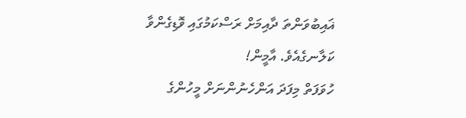ޣައިބުވަންތަ ދާއިމަށް ރަސްކަމުގައި ވޮޑިގެންވާ ކަލާނގެއެވެ. އާމީން!
ހުވަފަތް މިފަދަ އަންހެނުންނަށް މީހުންގެ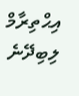އިޙްތިރާމް ލިބިދޭނެ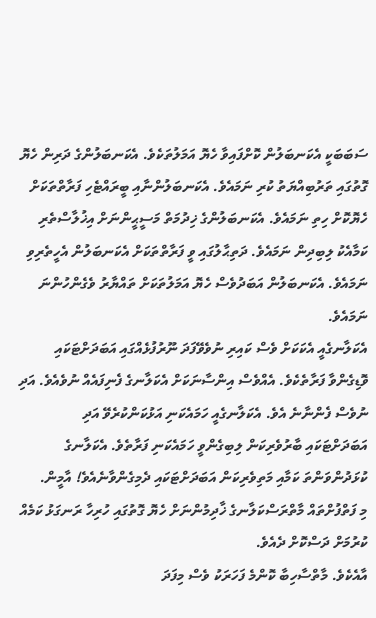ސަބަބަކީ އެކަނބަލުން ކޮށްފައިވާ ހެޔޮ އަމަލުތަކެވެ. އެކަނބަލުންގެ ދަރިން ހެޔޮ ގޮތުގައި ތަރުބިއްޔަތު ކުރި ނަމައެވެ. އެކަނބަލުންނާއި ބީރައްޓެހި ފަރާތްތަކަށް ހެޔޮކޮށް ހިތި ނަމައެވެ. އެކަނބަލުންގެ ޚިދުމަތް މަސީޙީންނަށް އިޚުލާސްތެރި ކަމާއެކު ލިބިދިން ނަމައެވެ. ދަތިޙާލުގައި ވީ ފަރާތްތަކަށް އެކަނބަލުން އެހީތެރިވި ނަމައެވެ. އެކަނބަލުން އަބަދުވެސް ހެޔޮ އަމަލުތަކަށް ތައްޔާރު ވެގެންހުންނަ ނަމައެވެ.
އެކަލާނގެއީ އެކަކަށް ވެސް ކައިރި ނުވެވޭފަދަ ނޫރުފުޅެއްގައި އަބަދަށްޓަކައި ވޮޑިގެންވާ ފަރާތެކެވެ. އެއްވެސް އިންސާނަކަށް އެކަލާނގެ ފެނިފައެއް ނުވެއެވެ. އަދި ނުވެސް ފެންނާނެ އެވެ. އެކަލާނގެއީ ހަމައެކަނި އަޅުކަންކުރެވޭ އަދި އަބަދަށްޓަކައި ބާރުވެރިކަން ލިބިގެންވީ ހަމައެކަނި ފަރާތެވެ. އެކަލާނގެ ކުޅަދުންވަންތަ ކަމާއި މަތިވެރިކަން އަބަދަށްޓަކައި ދެމިގެންވާނެއެވެ! އާމީން.
މި ފަތްފުށްތައް މާތްރަސްކަލާނގެ ޚާދިމުންނަށް ހެޔޮ ގޮތުގައި ހުރިހާ ރަނގަޅު ކަމެއް ކުރުމަށް ދަސްކޮށް ދެއެވެ.
އާއެކެވެ. މާތްސާހިބާ ކޮންމެ ފަހަރަކު ވެސް މިފަދަ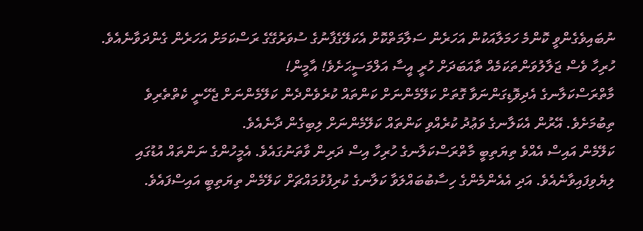ނުބައިވެގެންވީ ކޮންމެ ހަމަލާއަކުން އަހަރެން ސަލާމަތްކޮށް އެކަލޭގެފާނުގެ ސުވަރުގޭގެ ރަސްކަމަށް އަހަރެން ގެންދަވާނެއެވެ. ހުރިހާ ވެސް ޖަލާލުވަންތަކަމެއް ތާއަބަދަށް ހުރީ އީސާ އަލްމަސީޙަށެވެ! އާމީން!
މާތްރަސްކަލާނގެ އެދިވޮޑިގަންނަވާ ގޮތަށް ކަލޭމެންނަށް ކަންތައް ކުރެވެންދެން ކަލޭމެންނަށް ޖެހޭނީ ކެތްތެރިވެ ތިބުމަށެވެ. އޭރުން އެކަލާނގެ ވަޢުދު ކުރެއްވި ކަންތައް ކަލޭމެންނަށް ލިބިގެން ދާނެއެވެ.
ކަލޭމެން އައިސް އެއްވެ ތިޔަތިބީ މާތްރަސްކަލާނގެ ހުރިހާ އިސް ދަރިން ވާތަނުގައެވެ. އެމީހުންގެ ނަންތައް އުޑުގައި ލިޔެވިފައިވާނެއެވެ. އަދި އެއެންމެންގެ ހިސާބުބައްލަވާ ކަލާނގެ ކުރިފުޅުމައްޗަށް ކަލޭމެން ތިޔަތިބީ އައިސްފައެވެ.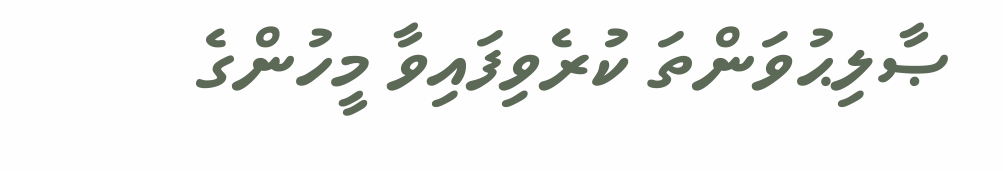ޞާލިޙުވަންތަ ކުރެވިފައިވާ މީހުންގެ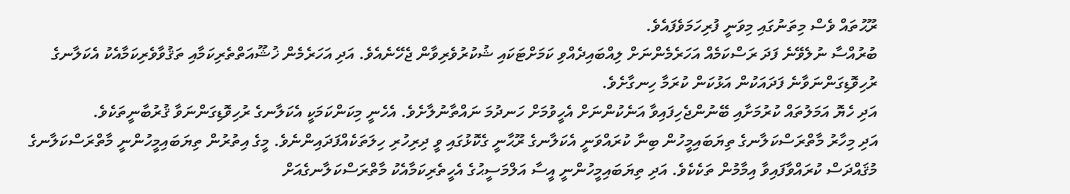ރޫޙުތައް ވެސް މިތަނުގައި މިވަނީ ފުރިހަމަވެފައެވެ.
ބުރުއްސާ ނުލެވޭނެ ފަދަ ރަސްކަމެއް އަހަރެމެންނަށް ލިއްބައިދެއްވި ކަމަށްޓަކައި ޝުކުރުވެރިވާން ޖެހޭނެއެވެ. އަދި އަހަރެމެން ޚުޝޫއަތްތެރިކަމާއި ތަޤުވާވެރިކަމާއެކު އެކަލާނގެ ރުހިވޮޑިގަންނަވާނެ ފަދައަކުން އަޅުކަން ކުރަމާ ހިނގާށެވެ.
އަދި ހެޔޮ އަމަލުތައް ކުރުމަށާއި ބޭނުންޖެހިފައިވާ އަނެކުންނަށް އެހީވުމަށް ހަނދުމަ ނައްތާނުލާށެވެ. އެހެނީ މިކަންކަމަކީ އެކަލާނގެ ރުހިވޮޑިގަންނަވާ ޤުރުބާނީތަކެވެ.
އަދި މިހާރު މާތްރަސްކަލާނގެ ތިޔަބައިމީހުން ބިނާ ކުރައްވަނީ އެކަލާނގެ ރޫޙާނީ ގެކޮޅުގައި ވީ ދިރިހުރި ހިލަތަކެއްފަދައިންނެވެ. މީގެ އިތުރުން ތިޔަބައިމީހުންނީ މާތްރަސްކަލާނގެ މުޤައްދަސް ކުރައްވާފައިވާ އިމާމުން ތަކެކެވެ. އަދި ތިޔަބައިމީހުންނީ އީސާ އަލްމަސީޙުގެ އެހީތެރިކަމާއެކު މާތްރަސްކަލާނގެއަށް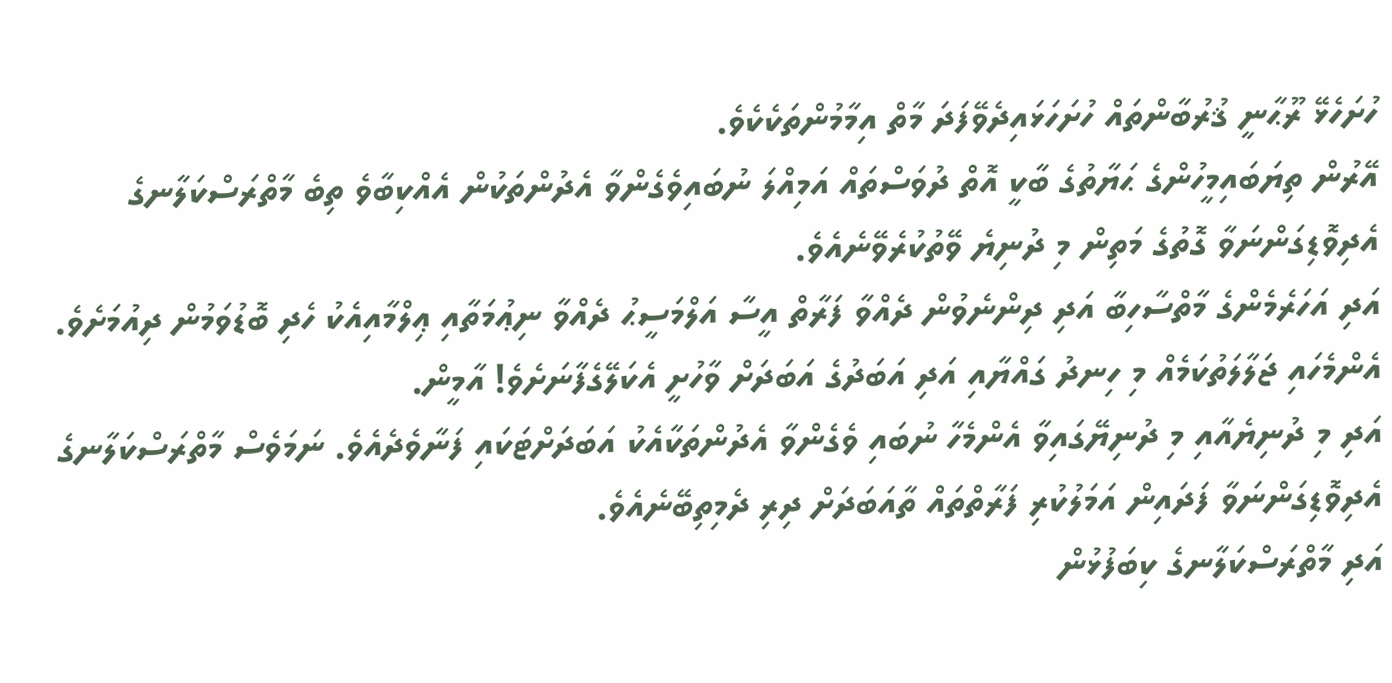ހުށަހެޅޭ ރޫޙާނީ ޤުރުބާންތައް ހުށަހަޅައިދެވޭފަދަ މާތް އިމާމުންތަކެކެވެ.
އޭރުން ތިޔަބައިމީހުންގެ ޙަޔާތުގެ ބާކީ އޮތް ދުވަސްތައް އަމިއްލަ ނުބައިވެގެންވާ އެދުންތަކުން އެއްކިބާވެ ތިބެ މާތްރަސްކަލާނގެ އެދިވޮޑިގަންނަވާ ގޮތުގެ މަތިން މި ދުނިޔެ ވޭތުކުރެވޭނެއެވެ.
އަދި އަހަރެމެންގެ މާތްސާހިބާ އަދި ދިންނެވުން ދެއްވާ ފަރާތް އީސާ އަލްމަސީޙު ދެއްވާ ނިޢުމަތާއި ޢިލްމާއިއެކު ހެދި ބޮޑުވަމުން ދިއުމަށެވެ. އެންމެހައި ޖަލާލަތުކަމެއް މި ހިނދު ގައްޔާއި އަދި އަބަދުގެ އަބަދަށް ވާހުށީ އެކަލޭގެފާނަށެވެ! އާމީން.
އަދި މި ދުނިޔެއާއި މި ދުނިޔޭގައިވާ އެންމެހާ ނުބައި ވެގެންވާ އެދުންތަކާއެކު އަބަދަށްޓަކައި ފަނާވެދެއެވެ. ނަމަވެސް މާތްރަސްކަލާނގެ އެދިވޮޑިގަންނަވާ ފަދައިން އަމަލުކުރި ފަރާތްތައް ތާއަބަދަށް ދިރި ދެމިތިބޭނެއެވެ.
އަދި މާތްރަސްކަލާނގެ ކިބަފުޅުން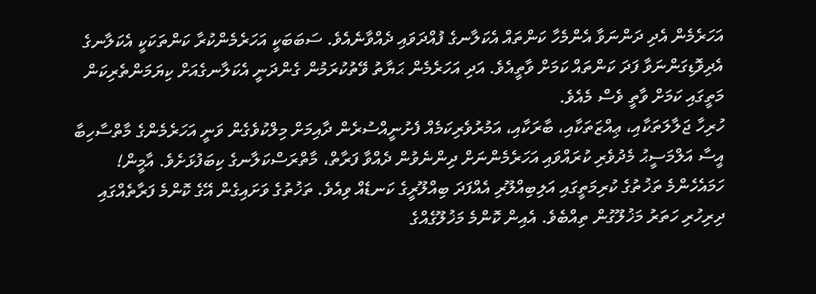އަހަރެމެން އެދި ދަންނަވާ އެންމެހާ ކަންތައް އެކަލާނގެ ފުއްދަވައި ދެއްވާނެއެވެ. ސަބަބަކީ އަހަރެމެންކުރާ ކަންތަކަކީ އެކަލާނގެ އެދިވޮޑިގަންނަވާ ފަދަ ކަންތައް ކަމަށް ވާތީއެވެ. އަދި އަހަރެމެން ޙަޔާތު ވޭތުކުރަމުން ގެންދަނީ އެކަލާނގެއަށް ކިޔަމަންތެރިކަން މަތީގައި ކަމަށް ވާތީ ވެސް މެއެވެ.
ހުރިހާ ޖަލާލަތަކާއި، ޢިއްޒަތަކާއި، ބާރަކާއި، އަމުރުވެރިކަމެއް ފެށުނީއްސުރެން ދާއިމަށް މިލްކުވެގެން ވަނީ އަހަރެމެންގެ މާތްސާހިބާ އީސާ އަލްމަސީޙު މެދުވެރި ކުރައްވައި އަހަރެމެންނަށް ދިންނެވުން ދެއްވާ ފަރާތް، މާތްރަސްކަލާނގެ ކިބަފުޅަށެވެ. އާމީން!
ހަމައެހެންމެ ތަޚުތުގެ ކުރިމަތީގައި އަލިބިއްލޫރި އެއްފަދަ ބިއްލޫރީގެ ކަނޑެއް ވިއެވެ. ތަޚުތުގެ ވަށައިގެން އޭގެ ކޮންމެ ފަރާތެއްގައި ދިރިހުރި ހަތަރު މަޚުލޫގުން ތިއްބެވެ. އެއިން ކޮންމެ މަޚުލޫގެއްގެ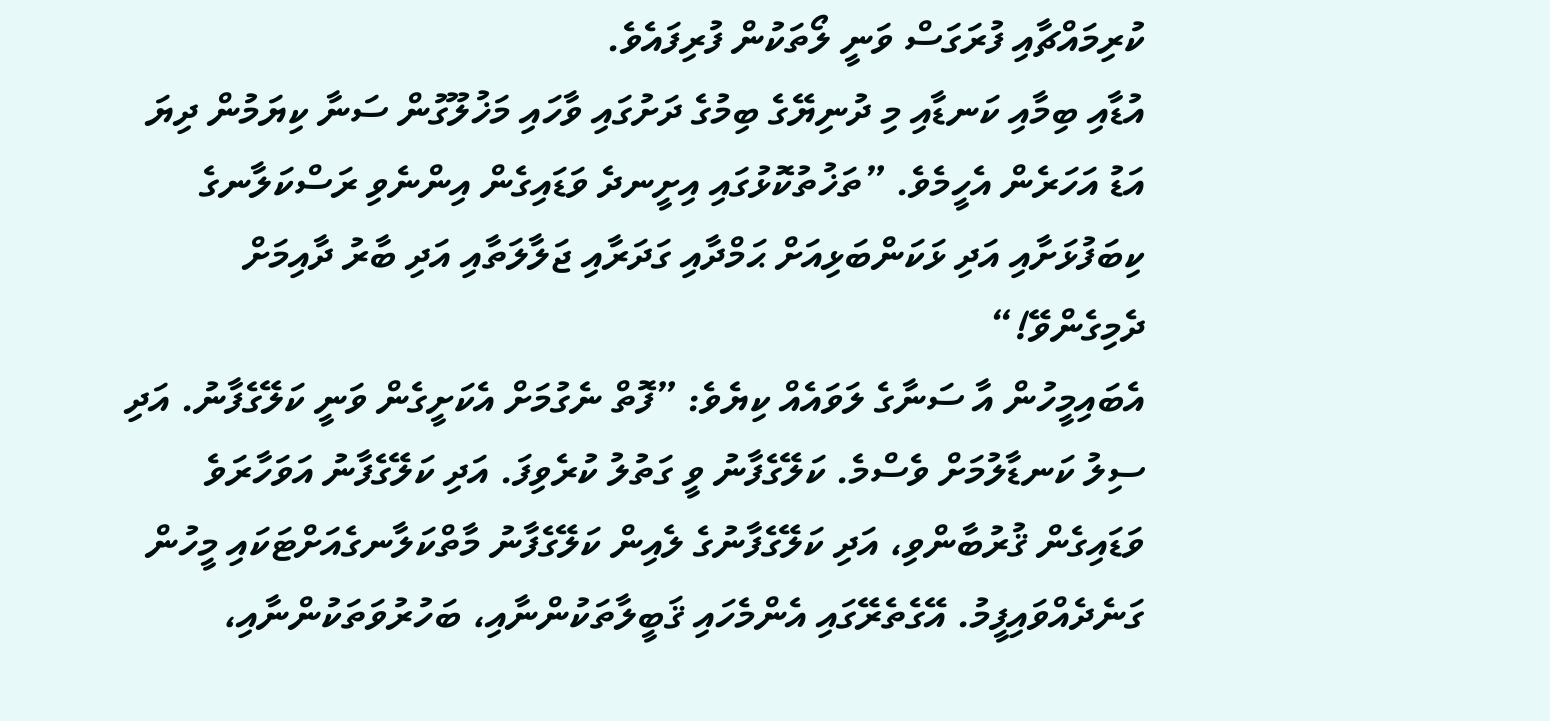ކުރިމައްޗާއި ފުރަގަސް ވަނީ ލޯތަކުން ފުރިފައެވެ.
އުޑާއި ބިމާއި ކަނޑާއި މި ދުނިޔޭގެ ބިމުގެ ދަށުގައި ވާހައި މަޚުލޫގުން ސަނާ ކިޔަމުން ދިޔަ އަޑު އަހަރެން އެހީމެވެ. ”ތަޚުތުކޮޅުގައި އިށީނދެ ވަޑައިގެން އިންނެވި ރަސްކަލާނގެ ކިބަފުޅަށާއި އަދި ޅަކަންބަޅިއަށް ޙަމްދާއި ގަދަރާއި ޖަލާލަތާއި އަދި ބާރު ދާއިމަށް ދެމިގެންވޭ!“
އެބައިމީހުން އާ ސަނާގެ ލަވައެއް ކިޔެވެ: ”ފޮތް ނެގުމަށް އެކަށީގެން ވަނީ ކަލޭގެފާނު. އަދި ސިލު ކަނޑާލުމަށް ވެސްމެ. ކަލޭގެފާނު ވީ ގަތުލު ކުރެވިފަ. އަދި ކަލޭގެފާނު އަވަހާރަވެ ވަޑައިގެން ޤުރުބާންވި، އަދި ކަލޭގެފާނުގެ ލެއިން ކަލޭގެފާނު މާތްކަލާނގެއަށްޓަކައި މީހުން ގަނެދެއްވައިފީމު. އޭގެތެރޭގައި އެންމެހައި ޤަބީލާތަކުންނާއި، ބަހުރުވަތަކުންނާއި،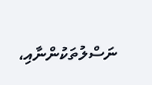ނަސްލުތަކުންނާއި،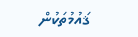ޤައުމުތަކުން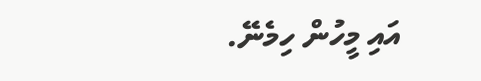އައި މީހުން ހިމެނޭ.